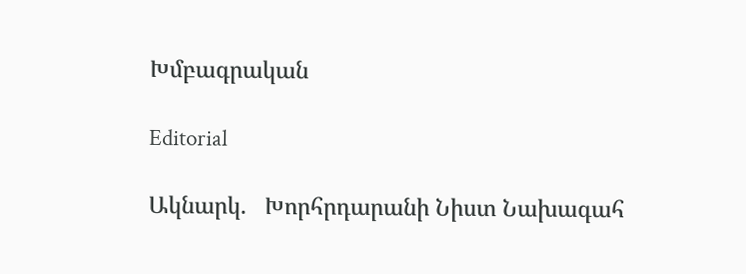Խմբագրական

Editorial

Ակնարկ.   Խորհրդարանի Նիստ Նախագահ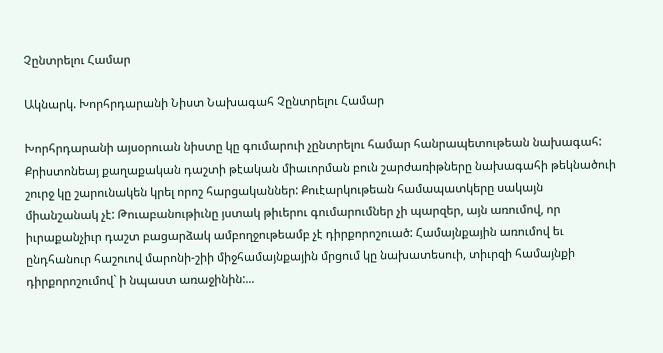Չընտրելու Համար

Ակնարկ. Խորհրդարանի Նիստ Նախագահ Չընտրելու Համար

Խորհրդարանի այսօրուան նիստը կը գումարուի չընտրելու համար հանրապետութեան նախագահ: Քրիստոնեայ քաղաքական դաշտի թէական միաւորման բուն շարժառիթները նախագահի թեկնածուի շուրջ կը շարունակեն կրել որոշ հարցականներ: Քուէարկութեան համապատկերը սակայն միանշանակ չէ: Թուաբանութիւնը յստակ թիւերու գումարումներ չի պարզեր, այն առումով, որ իւրաքանչիւր դաշտ բացարձակ ամբողջութեամբ չէ դիրքորոշուած: Համայնքային առումով եւ ընդհանուր հաշուով մարոնի-շիի միջհամայնքային մրցում կը նախատեսուի, տիւրզի համայնքի դիրքորոշումով` ի նպաստ առաջինին:...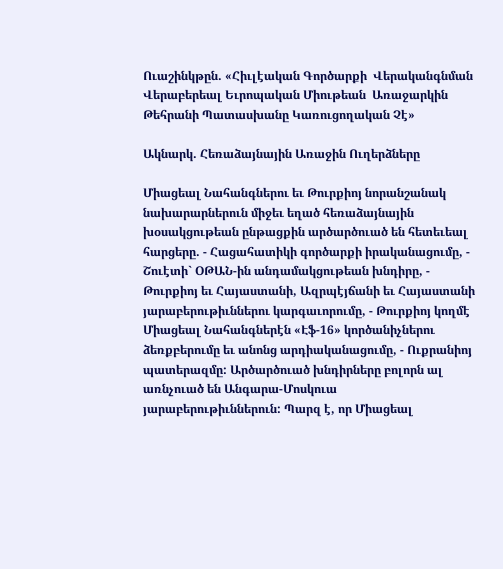Ուաշինկթըն. «Հիւլէական Գործարքի  Վերականգնման Վերաբերեալ Եւրոպական Միութեան  Առաջարկին Թեհրանի Պատասխանը Կառուցողական Չէ»

Ակնարկ. Հեռաձայնային Առաջին Ուղերձները

Միացեալ Նահանգներու եւ Թուրքիոյ նորանշանակ նախարարներուն միջեւ եղած հեռաձայնային խօսակցութեան ընթացքին արծարծուած են հետեւեալ հարցերը. - Հացահատիկի գործարքի իրականացումը, - Շուէտի` ՕԹԱՆ-ին անդամակցութեան խնդիրը, - Թուրքիոյ եւ Հայաստանի, Ազրպէյճանի եւ Հայաստանի յարաբերութիւններու կարգաւորումը, - Թուրքիոյ կողմէ Միացեալ Նահանգներէն «Էֆ-16» կործանիչներու ձեռքբերումը եւ անոնց արդիականացումը, - Ուքրանիոյ պատերազմը: Արծարծուած խնդիրները բոլորն ալ առնչուած են Անգարա-Մոսկուա յարաբերութիւններուն: Պարզ է, որ Միացեալ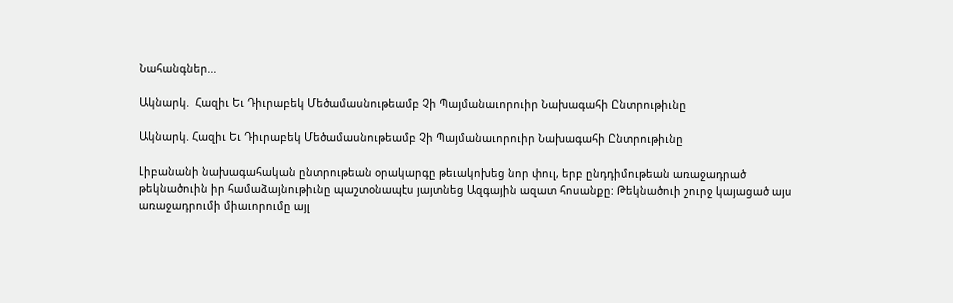Նահանգներ...

Ակնարկ.  Հազիւ Եւ Դիւրաբեկ Մեծամասնութեամբ Չի Պայմանաւորուիր Նախագահի Ընտրութիւնը

Ակնարկ. Հազիւ Եւ Դիւրաբեկ Մեծամասնութեամբ Չի Պայմանաւորուիր Նախագահի Ընտրութիւնը

Լիբանանի նախագահական ընտրութեան օրակարգը թեւակոխեց նոր փուլ, երբ ընդդիմութեան առաջադրած թեկնածուին իր համաձայնութիւնը պաշտօնապէս յայտնեց Ազգային ազատ հոսանքը: Թեկնածուի շուրջ կայացած այս առաջադրումի միաւորումը այլ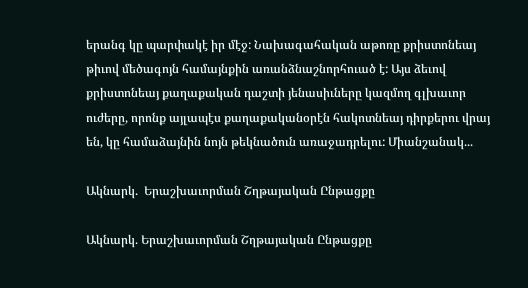երանգ կը պարփակէ իր մէջ: Նախագահական աթոռը քրիստոնեայ թիւով մեծագոյն համայնքին առանձնաշնորհուած է: Այս ձեւով քրիստոնեայ քաղաքական դաշտի յենասիւները կազմող գլխաւոր ուժերը, որոնք այլապէս քաղաքականօրէն հակոտնեայ դիրքերու վրայ են, կը համաձայնին նոյն թեկնածուն առաջադրելու: Միանշանակ...

Ակնարկ.  Երաշխաւորման Շղթայական Ընթացքը

Ակնարկ. Երաշխաւորման Շղթայական Ընթացքը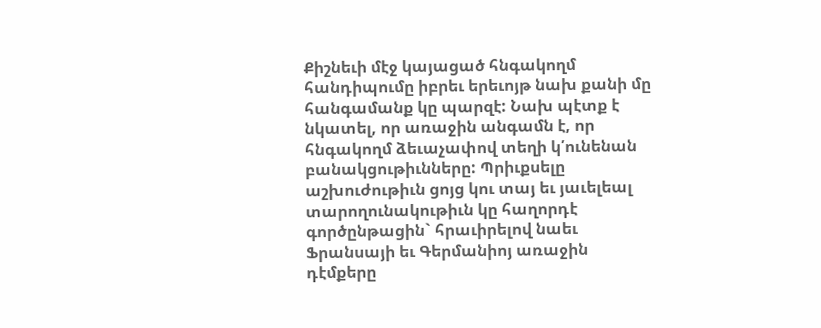Քիշնեւի մէջ կայացած հնգակողմ հանդիպումը իբրեւ երեւոյթ նախ քանի մը հանգամանք կը պարզէ: Նախ պէտք է նկատել, որ առաջին անգամն է, որ հնգակողմ ձեւաչափով տեղի կ՛ունենան բանակցութիւնները: Պրիւքսելը աշխուժութիւն ցոյց կու տայ եւ յաւելեալ տարողունակութիւն կը հաղորդէ գործընթացին` հրաւիրելով նաեւ Ֆրանսայի եւ Գերմանիոյ առաջին դէմքերը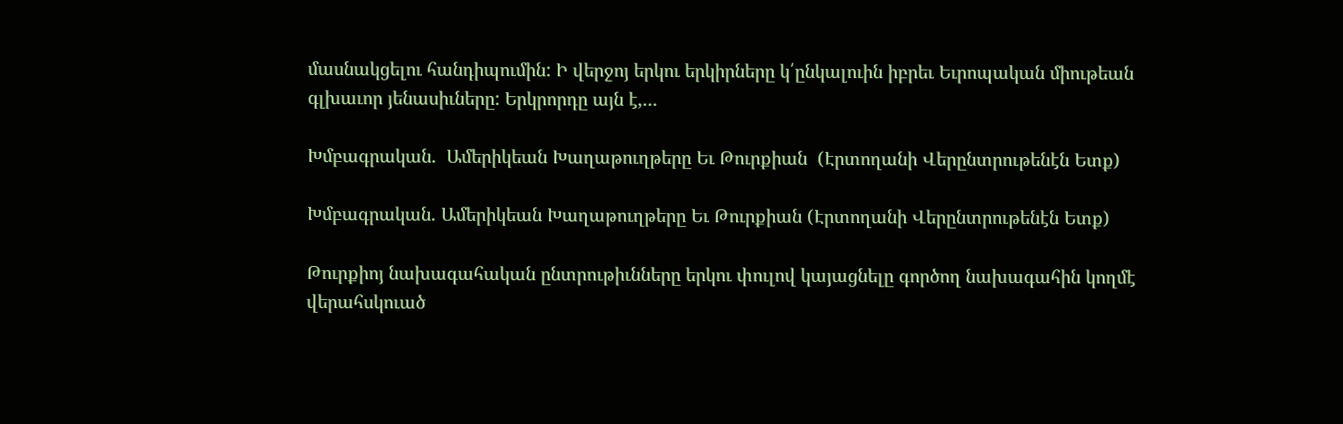մասնակցելու հանդիպումին: Ի վերջոյ երկու երկիրները կ՛ընկալուին իբրեւ Եւրոպական միութեան գլխաւոր յենասիւները: Երկրորդը այն է,...

Խմբագրական.  Ամերիկեան Խաղաթուղթերը Եւ Թուրքիան  (Էրտողանի Վերընտրութենէն Ետք)

Խմբագրական. Ամերիկեան Խաղաթուղթերը Եւ Թուրքիան (Էրտողանի Վերընտրութենէն Ետք)

Թուրքիոյ նախագահական ընտրութիւնները երկու փուլով կայացնելը գործող նախագահին կողմէ վերահսկուած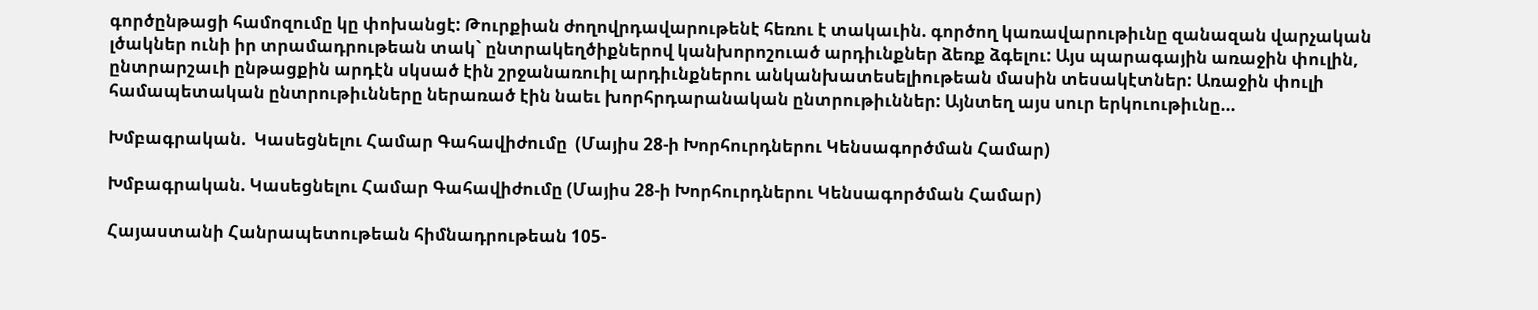գործընթացի համոզումը կը փոխանցէ: Թուրքիան ժողովրդավարութենէ հեռու է տակաւին. գործող կառավարութիւնը զանազան վարչական լծակներ ունի իր տրամադրութեան տակ` ընտրակեղծիքներով կանխորոշուած արդիւնքներ ձեռք ձգելու: Այս պարագային առաջին փուլին, ընտրարշաւի ընթացքին արդէն սկսած էին շրջանառուիլ արդիւնքներու անկանխատեսելիութեան մասին տեսակէտներ: Առաջին փուլի համապետական ընտրութիւնները ներառած էին նաեւ խորհրդարանական ընտրութիւններ: Այնտեղ այս սուր երկուութիւնը...

Խմբագրական.  Կասեցնելու Համար Գահավիժումը  (Մայիս 28-ի Խորհուրդներու Կենսագործման Համար)

Խմբագրական. Կասեցնելու Համար Գահավիժումը (Մայիս 28-ի Խորհուրդներու Կենսագործման Համար)

Հայաստանի Հանրապետութեան հիմնադրութեան 105-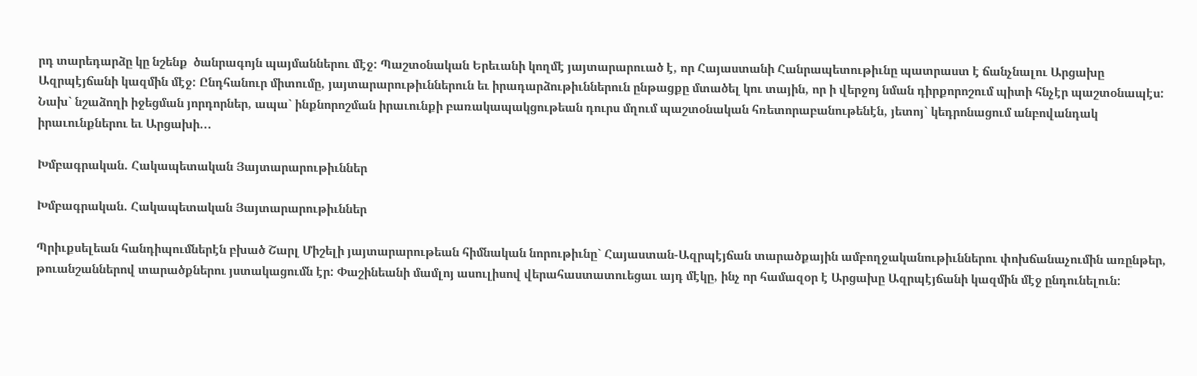րդ տարեդարձը կը նշենք  ծանրագոյն պայմաններու մէջ: Պաշտօնական Երեւանի կողմէ յայտարարուած է, որ Հայաստանի Հանրապետութիւնը պատրաստ է ճանչնալու Արցախը Ազրպէյճանի կազմին մէջ: Ընդհանուր միտումը, յայտարարութիւններուն եւ իրադարձութիւններուն ընթացքը մտածել կու տային, որ ի վերջոյ նման դիրքորոշում պիտի հնչէր պաշտօնապէս: Նախ` նշաձողի իջեցման յորդորներ, ապա` ինքնորոշման իրաւունքի բառակապակցութեան դուրս մղում պաշտօնական հռետորաբանութենէն, յետոյ` կեդրոնացում անբովանդակ իրաւունքներու եւ Արցախի...

Խմբագրական. Հակապետական Յայտարարութիւններ

Խմբագրական. Հակապետական Յայտարարութիւններ

Պրիւքսելեան հանդիպումներէն բխած Շարլ Միշելի յայտարարութեան հիմնական նորութիւնը` Հայաստան-Ազրպէյճան տարածքային ամբողջականութիւններու փոխճանաչումին առընթեր, թուանշաններով տարածքներու յստակացումն էր: Փաշինեանի մամլոյ ասուլիսով վերահաստատուեցաւ այդ մէկը, ինչ որ համազօր է Արցախը Ազրպէյճանի կազմին մէջ ընդունելուն: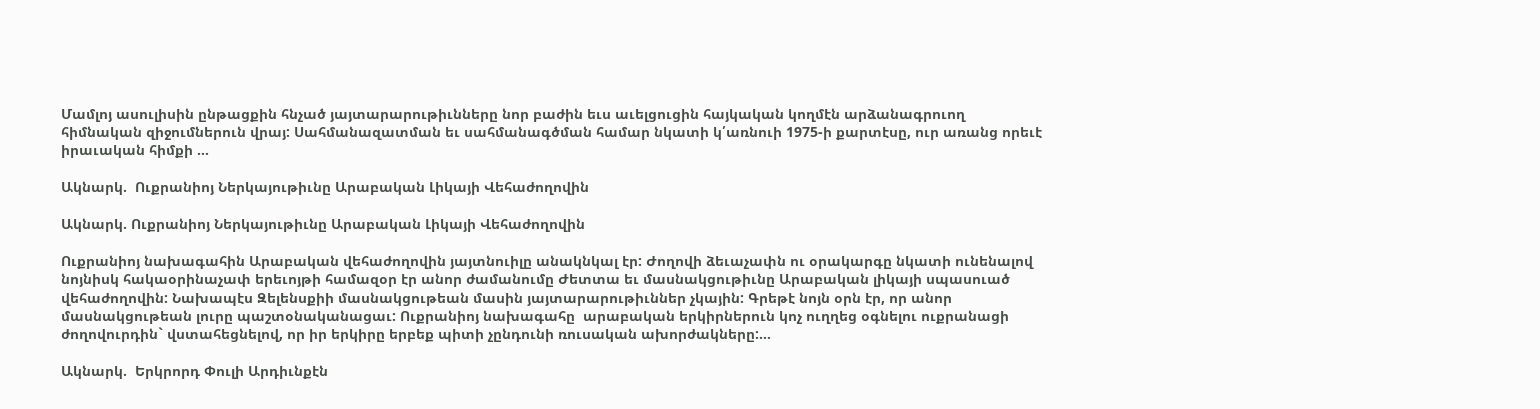Մամլոյ ասուլիսին ընթացքին հնչած յայտարարութիւնները նոր բաժին եւս աւելցուցին հայկական կողմէն արձանագրուող հիմնական զիջումներուն վրայ: Սահմանազատման եւ սահմանագծման համար նկատի կ՛առնուի 1975-ի քարտէսը, ուր առանց որեւէ իրաւական հիմքի ...

Ակնարկ.  Ուքրանիոյ Ներկայութիւնը Արաբական Լիկայի Վեհաժողովին

Ակնարկ. Ուքրանիոյ Ներկայութիւնը Արաբական Լիկայի Վեհաժողովին

Ուքրանիոյ նախագահին Արաբական վեհաժողովին յայտնուիլը անակնկալ էր: Ժողովի ձեւաչափն ու օրակարգը նկատի ունենալով նոյնիսկ հակաօրինաչափ երեւոյթի համազօր էր անոր ժամանումը Ժետտա եւ մասնակցութիւնը Արաբական լիկայի սպասուած վեհաժողովին: Նախապէս Զելենսքիի մասնակցութեան մասին յայտարարութիւններ չկային: Գրեթէ նոյն օրն էր, որ անոր մասնակցութեան լուրը պաշտօնականացաւ: Ուքրանիոյ նախագահը  արաբական երկիրներուն կոչ ուղղեց օգնելու ուքրանացի ժողովուրդին` վստահեցնելով, որ իր երկիրը երբեք պիտի չընդունի ռուսական ախորժակները:...

Ակնարկ.  Երկրորդ Փուլի Արդիւնքէն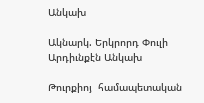Անկախ

Ակնարկ. Երկրորդ Փուլի Արդիւնքէն Անկախ

Թուրքիոյ  համապետական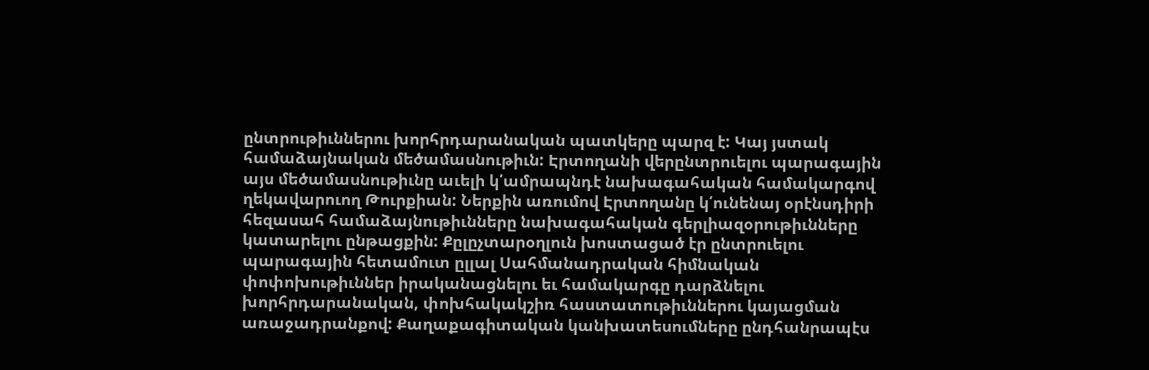ընտրութիւններու խորհրդարանական պատկերը պարզ է: Կայ յստակ համաձայնական մեծամասնութիւն: Էրտողանի վերընտրուելու պարագային այս մեծամասնութիւնը աւելի կ՛ամրապնդէ նախագահական համակարգով ղեկավարուող Թուրքիան: Ներքին առումով Էրտողանը կ՛ունենայ օրէնսդիրի հեզասահ համաձայնութիւնները նախագահական գերլիազօրութիւնները կատարելու ընթացքին: Քըլըչտարօղլուն խոստացած էր ընտրուելու պարագային հետամուտ ըլլալ Սահմանադրական հիմնական փոփոխութիւններ իրականացնելու եւ համակարգը դարձնելու խորհրդարանական, փոխհակակշիռ հաստատութիւններու կայացման առաջադրանքով: Քաղաքագիտական կանխատեսումները ընդհանրապէս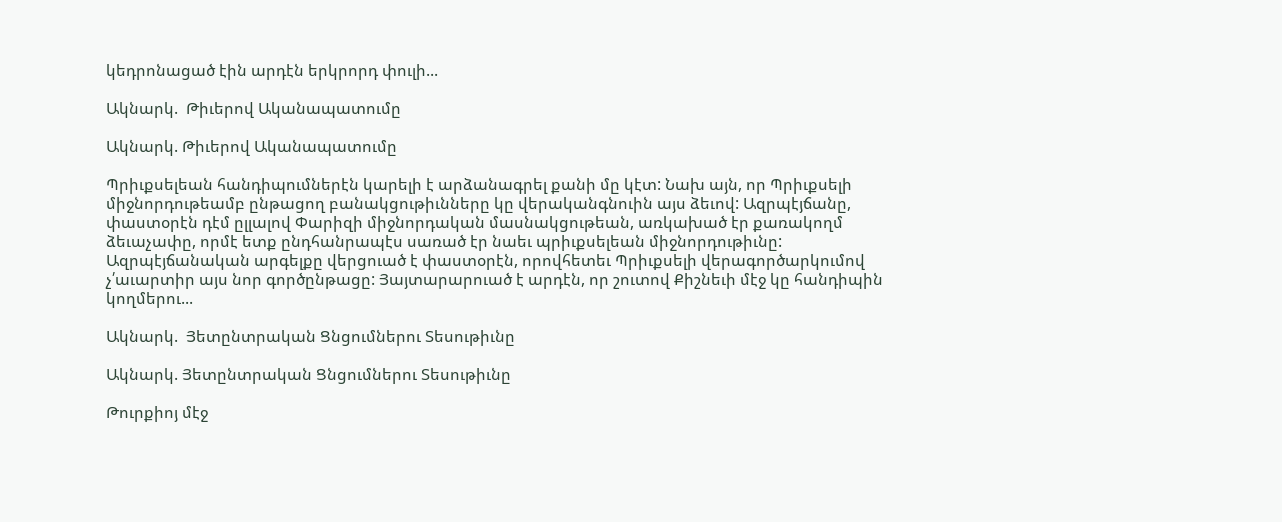կեդրոնացած էին արդէն երկրորդ փուլի...

Ակնարկ.  Թիւերով Ականապատումը

Ակնարկ. Թիւերով Ականապատումը

Պրիւքսելեան հանդիպումներէն կարելի է արձանագրել քանի մը կէտ: Նախ այն, որ Պրիւքսելի միջնորդութեամբ ընթացող բանակցութիւնները կը վերականգնուին այս ձեւով: Ազրպէյճանը, փաստօրէն դէմ ըլլալով Փարիզի միջնորդական մասնակցութեան, առկախած էր քառակողմ ձեւաչափը, որմէ ետք ընդհանրապէս սառած էր նաեւ պրիւքսելեան միջնորդութիւնը: Ազրպէյճանական արգելքը վերցուած է փաստօրէն, որովհետեւ Պրիւքսելի վերագործարկումով չ՛աւարտիր այս նոր գործընթացը: Յայտարարուած է արդէն, որ շուտով Քիշնեւի մէջ կը հանդիպին կողմերու...

Ակնարկ.  Յետընտրական Ցնցումներու Տեսութիւնը

Ակնարկ. Յետընտրական Ցնցումներու Տեսութիւնը

Թուրքիոյ մէջ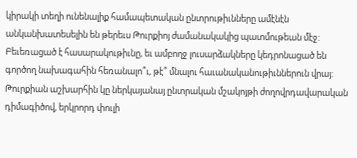կիրակի տեղի ունենալիք համապետական ընտրութիւնները ամէնէն անկանխատեսելին են թերեւս Թուրքիոյ ժամանակակից պատմութեան մէջ: Բեւեռացած է հասարակութիւնը, եւ ամբողջ լուսարձակները կեդրոնացած են գործող նախագահին հեռանալո՞ւ, թէ՞ մնալու հաւանականութիւններուն վրայ: Թուրքիան աշխարհին կը ներկայանայ ընտրական մշակոյթի ժողովրդավարական դիմագիծով, երկրորդ փուլի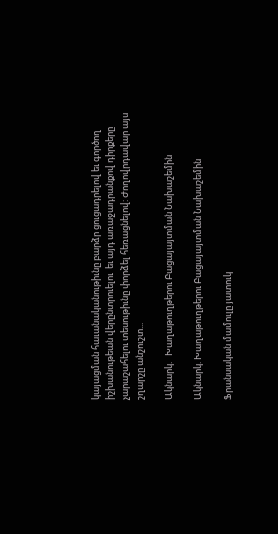կայացման հաւանականութիւնը բարձր ցուցադրելով եւ գործող իշխանութեան վերընտրուելու  եւ այդ առաջադրանքով դիրքերը չարաշահելու տեսութիւնը փորձել հեռացնելով: Ժողովրդավար այս շղարշը անշուշտ...

Ակնարկ.   Խաղաթուղթերու Բացայայտման Նախաշեմին

Ակնարկ. Խաղաթուղթերու Բացայայտման Նախաշեմին

Ֆրանսական մամուլը յատուկ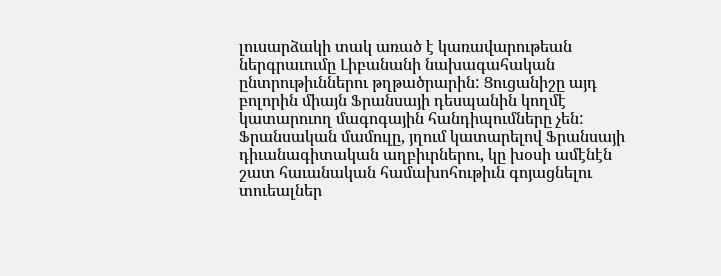լուսարձակի տակ առած է կառավարութեան ներգրաւումը Լիբանանի նախագահական ընտրութիւններու թղթածրարին: Ցուցանիշը այդ բոլորին միայն Ֆրանսայի դեսպանին կողմէ կատարուող մագոգային հանդիպումները չեն: Ֆրանսական մամուլը, յղում կատարելով Ֆրանսայի դիւանագիտական աղբիւրներու, կը խօսի ամէնէն շատ հաւանական համախոհութիւն գոյացնելու տուեալներ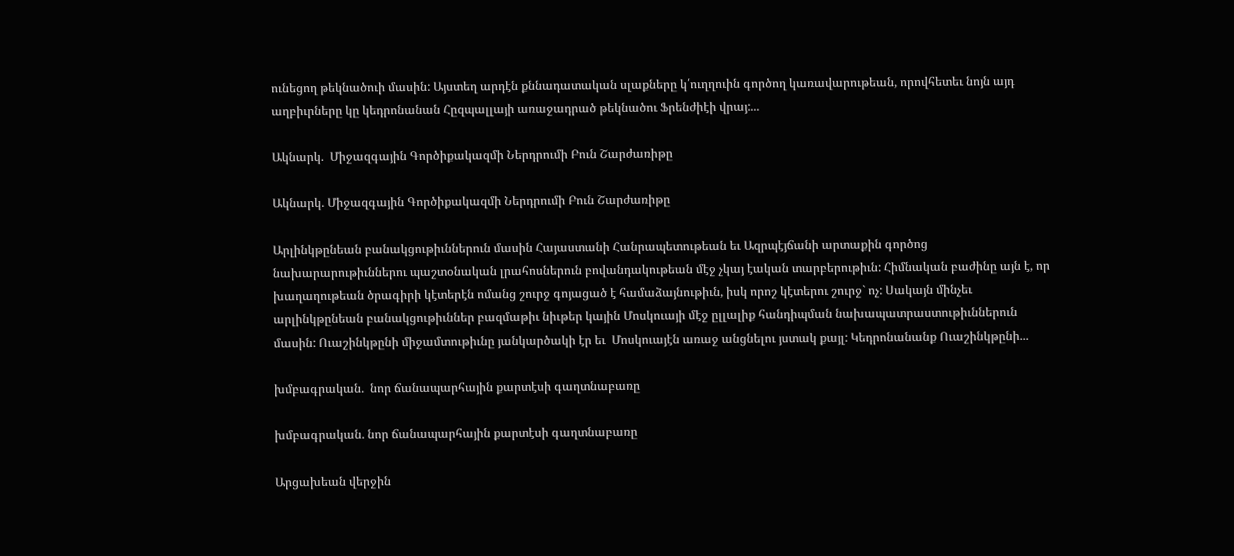ունեցող թեկնածուի մասին: Այստեղ արդէն քննադատական սլաքները կ՛ուղղուին գործող կառավարութեան, որովհետեւ նոյն այդ աղբիւրները կը կեդրոնանան Հըզպալլայի առաջադրած թեկնածու Ֆրենժիէի վրայ:...

Ակնարկ.  Միջազգային Գործիքակազմի Ներդրումի Բուն Շարժառիթը

Ակնարկ. Միջազգային Գործիքակազմի Ներդրումի Բուն Շարժառիթը

Արլինկթընեան բանակցութիւններուն մասին Հայաստանի Հանրապետութեան եւ Ազրպէյճանի արտաքին գործոց նախարարութիւններու պաշտօնական լրահոսներուն բովանդակութեան մէջ չկայ էական տարբերութիւն: Հիմնական բաժինը այն է, որ խաղաղութեան ծրագիրի կէտերէն ոմանց շուրջ գոյացած է համաձայնութիւն, իսկ որոշ կէտերու շուրջ` ոչ: Սակայն մինչեւ արլինկթընեան բանակցութիւններ բազմաթիւ նիւթեր կային Մոսկուայի մէջ ըլլալիք հանդիպման նախապատրաստութիւններուն մասին: Ուաշինկթընի միջամտութիւնը յանկարծակի էր եւ  Մոսկուայէն առաջ անցնելու յստակ քայլ: Կեդրոնանանք Ուաշինկթընի...

խմբագրական.  նոր ճանապարհային քարտէսի գաղտնաբառը

խմբագրական. նոր ճանապարհային քարտէսի գաղտնաբառը

Արցախեան վերջին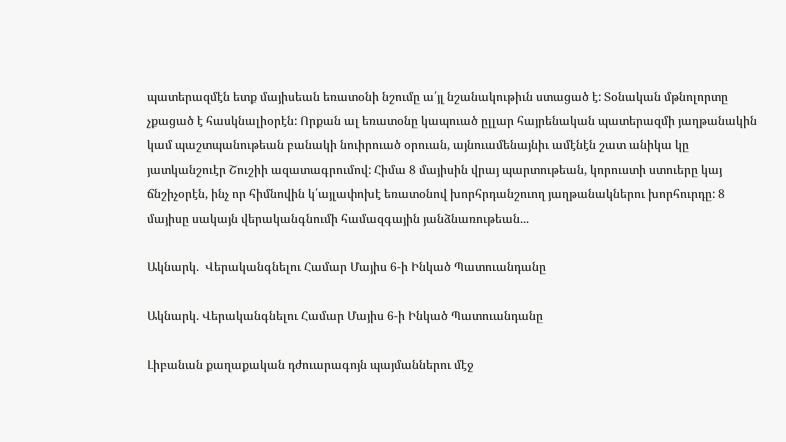պատերազմէն ետք մայիսեան եռատօնի նշումը ա՛յլ նշանակութիւն ստացած է: Տօնական մթնոլորտը չքացած է հասկնալիօրէն: Որքան ալ եռատօնը կապուած ըլլար հայրենական պատերազմի յաղթանակին կամ պաշտպանութեան բանակի նուիրուած օրուան, այնուամենայնիւ ամէնէն շատ անիկա կը յատկանշուէր Շուշիի ազատագրումով: Հիմա 8 մայիսին վրայ պարտութեան, կորուստի ստուերը կայ ճնշիչօրէն, ինչ որ հիմնովին կ՛այլափոխէ եռատօնով խորհրդանշուող յաղթանակներու խորհուրդը: 8 մայիսը սակայն վերականգնումի համազգային յանձնառութեան...

Ակնարկ.  Վերականգնելու Համար Մայիս 6-ի Ինկած Պատուանդանը

Ակնարկ. Վերականգնելու Համար Մայիս 6-ի Ինկած Պատուանդանը

Լիբանան քաղաքական դժուարագոյն պայմաններու մէջ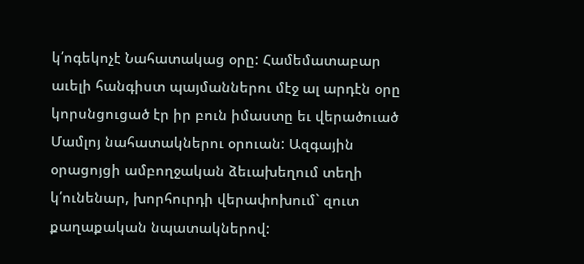կ՛ոգեկոչէ Նահատակաց օրը: Համեմատաբար աւելի հանգիստ պայմաններու մէջ ալ արդէն օրը կորսնցուցած էր իր բուն իմաստը եւ վերածուած Մամլոյ նահատակներու օրուան: Ազգային օրացոյցի ամբողջական ձեւախեղում տեղի կ՛ունենար, խորհուրդի վերափոխում` զուտ քաղաքական նպատակներով: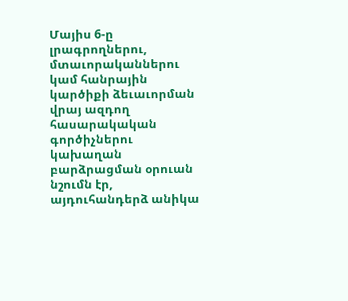Մայիս 6-ը լրագրողներու, մտաւորականներու կամ հանրային կարծիքի ձեւաւորման վրայ ազդող հասարակական գործիչներու կախաղան բարձրացման օրուան նշումն էր, այդուհանդերձ անիկա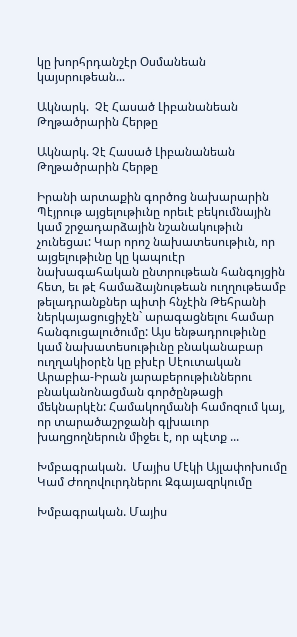կը խորհրդանշէր Օսմանեան կայսրութեան...

Ակնարկ.  Չէ Հասած Լիբանանեան Թղթածրարին Հերթը

Ակնարկ. Չէ Հասած Լիբանանեան Թղթածրարին Հերթը

Իրանի արտաքին գործոց նախարարին Պէյրութ այցելութիւնը որեւէ բեկումնային կամ շրջադարձային նշանակութիւն չունեցաւ: Կար որոշ նախատեսութիւն, որ այցելութիւնը կը կապուէր նախագահական ընտրութեան հանգոյցին հետ, եւ թէ համաձայնութեան ուղղութեամբ թելադրանքներ պիտի հնչէին Թեհրանի ներկայացուցիչէն` արագացնելու համար հանգուցալուծումը: Այս ենթադրութիւնը կամ նախատեսութիւնը բնականաբար ուղղակիօրէն կը բխէր Սէուտական Արաբիա-Իրան յարաբերութիւններու բնականոնացման գործընթացի մեկնարկէն: Համակողմանի համոզում կայ, որ տարածաշրջանի գլխաւոր խաղցողներուն միջեւ է, որ պէտք ...

Խմբագրական.  Մայիս Մէկի Այլափոխումը  Կամ Ժողովուրդներու Զգայազրկումը

Խմբագրական. Մայիս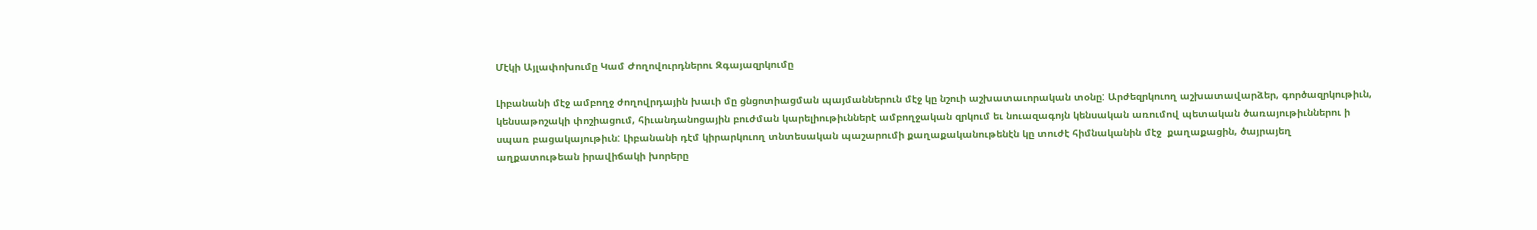Մէկի Այլափոխումը Կամ Ժողովուրդներու Զգայազրկումը

Լիբանանի մէջ ամբողջ ժողովրդային խաւի մը ցնցոտիացման պայմաններուն մէջ կը նշուի աշխատաւորական տօնը: Արժեզրկուող աշխատավարձեր, գործազրկութիւն, կենսաթոշակի փոշիացում, հիւանդանոցային բուժման կարելիութիւններէ ամբողջական զրկում եւ նուազագոյն կենսական առումով պետական ծառայութիւններու ի սպառ բացակայութիւն: Լիբանանի դէմ կիրարկուող տնտեսական պաշարումի քաղաքականութենէն կը տուժէ հիմնականին մէջ  քաղաքացին, ծայրայեղ աղքատութեան իրավիճակի խորերը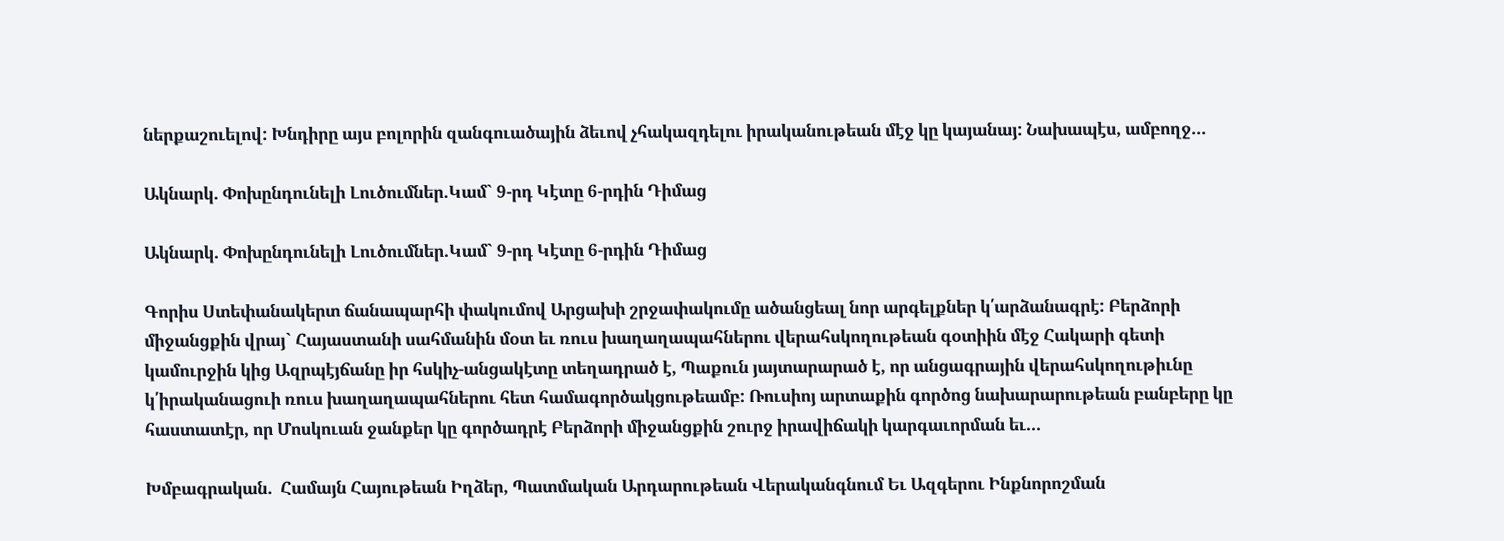ներքաշուելով: Խնդիրը այս բոլորին զանգուածային ձեւով չհակազդելու իրականութեան մէջ կը կայանայ: Նախապէս, ամբողջ...

Ակնարկ. Փոխընդունելի Լուծումներ.Կամ` 9-րդ Կէտը 6-րդին Դիմաց

Ակնարկ. Փոխընդունելի Լուծումներ.Կամ` 9-րդ Կէտը 6-րդին Դիմաց

Գորիս Ստեփանակերտ ճանապարհի փակումով Արցախի շրջափակումը ածանցեալ նոր արգելքներ կ՛արձանագրէ: Բերձորի  միջանցքին վրայ` Հայաստանի սահմանին մօտ եւ ռուս խաղաղապահներու վերահսկողութեան գօտիին մէջ Հակարի գետի կամուրջին կից Ազրպէյճանը իր հսկիչ-անցակէտը տեղադրած է, Պաքուն յայտարարած է, որ անցագրային վերահսկողութիւնը կ՛իրականացուի ռուս խաղաղապահներու հետ համագործակցութեամբ: Ռուսիոյ արտաքին գործոց նախարարութեան բանբերը կը հաստատէր, որ Մոսկուան ջանքեր կը գործադրէ Բերձորի միջանցքին շուրջ իրավիճակի կարգաւորման եւ...

Խմբագրական.  Համայն Հայութեան Իղձեր, Պատմական Արդարութեան Վերականգնում Եւ Ազգերու Ինքնորոշման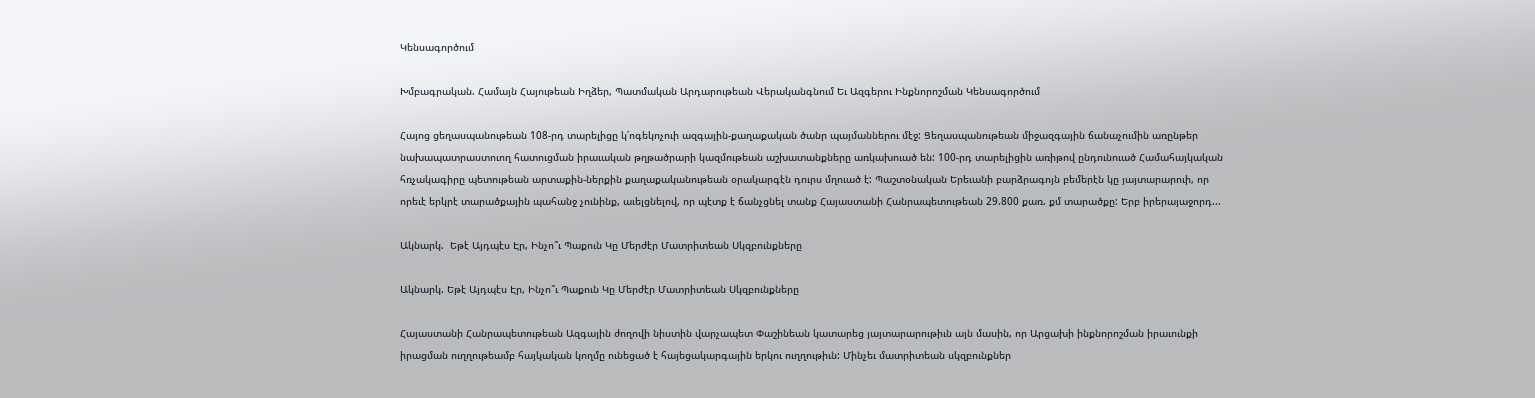Կենսագործում

Խմբագրական. Համայն Հայութեան Իղձեր, Պատմական Արդարութեան Վերականգնում Եւ Ազգերու Ինքնորոշման Կենսագործում

Հայոց ցեղասպանութեան 108-րդ տարելիցը կ՛ոգեկոչուի ազգային-քաղաքական ծանր պայմաններու մէջ: Ցեղասպանութեան միջազգային ճանաչումին առընթեր նախապատրաստուող հատուցման իրաւական թղթածրարի կազմութեան աշխատանքները առկախուած են: 100-րդ տարելիցին առիթով ընդունուած Համահայկական հռչակագիրը պետութեան արտաքին-ներքին քաղաքականութեան օրակարգէն դուրս մղուած է: Պաշտօնական Երեւանի բարձրագոյն բեմերէն կը յայտարարուի, որ որեւէ երկրէ տարածքային պահանջ չունինք, աւելցնելով, որ պէտք է ճանչցնել տանք Հայաստանի Հանրապետութեան 29.800 քառ. քմ տարածքը: Երբ իրերայաջորդ...

Ակնարկ.  Եթէ Այդպէս Էր, Ինչո՞ւ Պաքուն Կը Մերժէր Մատրիտեան Սկզբունքները

Ակնարկ. Եթէ Այդպէս Էր, Ինչո՞ւ Պաքուն Կը Մերժէր Մատրիտեան Սկզբունքները

Հայաստանի Հանրապետութեան Ազգային ժողովի նիստին վարչապետ Փաշինեան կատարեց յայտարարութիւն այն մասին, որ Արցախի ինքնորոշման իրաւունքի իրացման ուղղութեամբ հայկական կողմը ունեցած է հայեցակարգային երկու ուղղութիւն: Մինչեւ մատրիտեան սկզբունքներ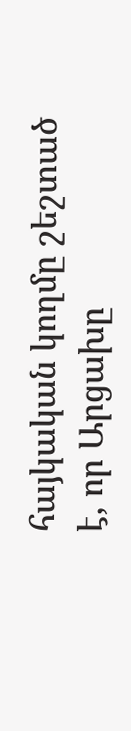հայկական կողմը շեշտած է, որ Արցախը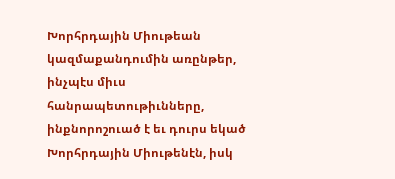Խորհրդային Միութեան կազմաքանդումին առընթեր, ինչպէս միւս հանրապետութիւնները, ինքնորոշուած է եւ դուրս եկած Խորհրդային Միութենէն, իսկ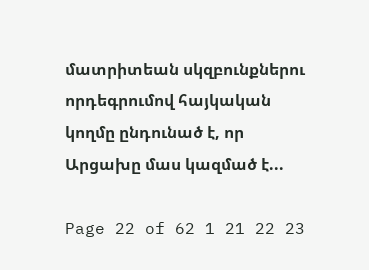մատրիտեան սկզբունքներու որդեգրումով հայկական կողմը ընդունած է, որ Արցախը մաս կազմած է...

Page 22 of 62 1 21 22 23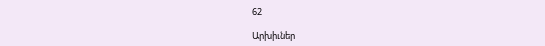62

Արխիւներ